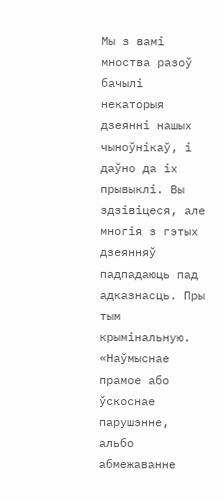Мы з вамі мноства разоў бачылі некаторыя дзеянні нашых чыноўнікаў, і даўно да іх прывыклі. Вы здзівіцеся, але многія з гэтых дзеянняў падпадаюць пад адказнасць. Пры тым крымінальную.
«Наўмыснае прамое або ўскоснае парушэнне, альбо абмежаванне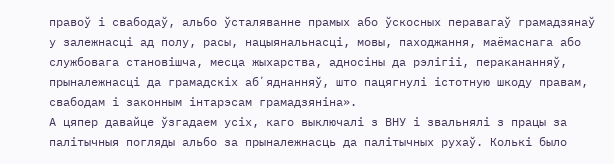правоў і свабодаў, альбо ўсталяванне прамых або ўскосных перавагаў грамадзянаў у залежнасці ад полу, расы, нацыянальнасці, мовы, паходжання, маёмаснага або службовага становішча, месца жыхарства, адносіны да рэлігіі, перакананняў, прыналежнасці да грамадскіх абʼяднанняў, што пацягнулі істотную шкоду правам, свабодам і законным інтарэсам грамадзяніна».
А цяпер давайце ўзгадаем усіх, каго выключалі з ВНУ і звальнялі з працы за палітычныя погляды альбо за прыналежнасць да палітычных рухаў. Колькі было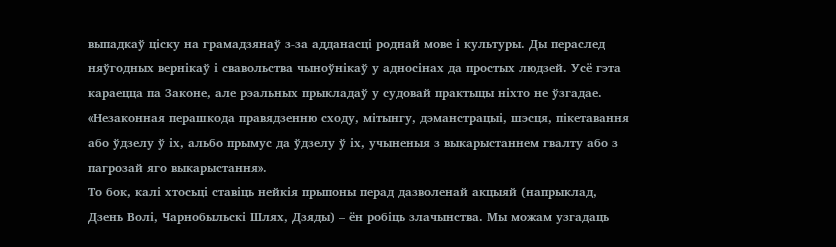выпадкаў ціску на грамадзянаў з-за адданасці роднай мове і культуры. Ды пераслед няўгодных вернікаў і свавольства чыноўнікаў у адносінах да простых людзей. Усё гэта караецца па Законе, але рэальных прыкладаў у судовай практыцы ніхто не ўзгадае.
«Незаконная перашкода правядзенню сходу, мітынгу, дэманстрацыі, шэсця, пікетавання або ўдзелу ў іх, альбо прымус да ўдзелу ў іх, учыненыя з выкарыстаннем гвалту або з пагрозай яго выкарыстання».
То бок, калі хтосьці ставіць нейкія прыпоны перад дазволенай акцыяй (напрыклад, Дзень Волі, Чарнобыльскі Шлях, Дзяды) – ён робіць злачынства. Мы можам узгадаць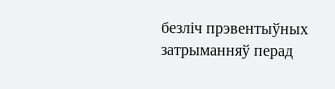безліч прэвентыўных затрыманняў перад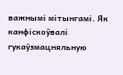важнымі мітынгамі. Як канфіскоўвалі гукаўзмацняльную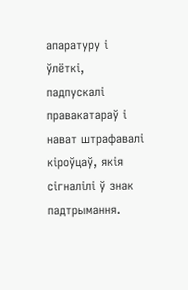апаратуру і ўлёткі, падпускалі правакатараў і нават штрафавалі кіроўцаў, якія сігналілі ў знак падтрымання.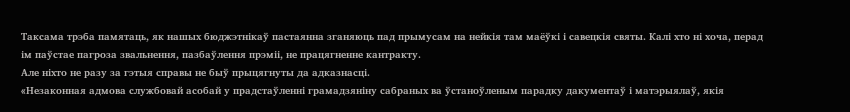Таксама трэба памятаць, як нашых бюджэтнікаў пастаянна зганяюць пад прымусам на нейкія там маёўкі і савецкія святы. Калі хто ні хоча, перад ім паўстае пагроза звальнення, пазбаўлення прэміі, не працягненне кантракту.
Але ніхто не разу за гэтыя справы не быў прыцягнуты да адказнасці.
«Незаконная адмова службовай асобай у прадстаўленні грамадзяніну сабраных ва ўстаноўленым парадку дакументаў і матэрыялаў, якія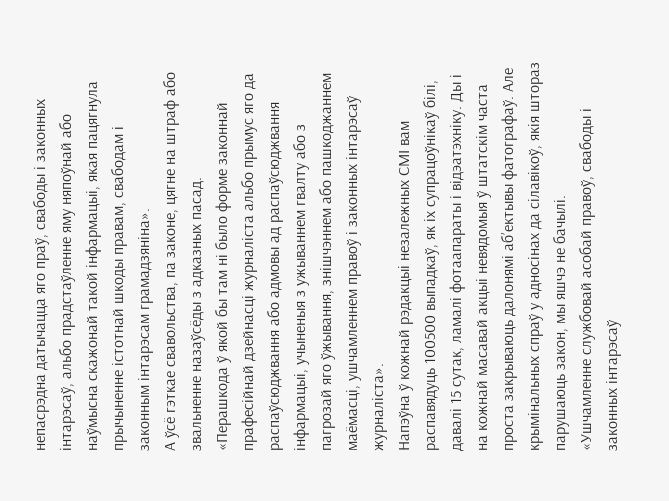непасрэдна датычацца яго праў, свабоды і законных інтарэсаў, альбо прадстаўленне яму няпоўнай або наўмысна скажонай такой інфармацыі, якая пацягнула прычыненне істотнай шкоды правам, свабодам і законным інтарэсам грамадзяніна».
А ўсё гэткае свавольства, па законе, цягне на штраф або звальненне назаўсёды з адказных пасад.
«Перашкода ў якой бы там ні было форме законнай прафесійнай дзейнасці журналіста альбо прымус яго да распаўсюджвання або адмовы ад распаўсюджвання інфармацыі, учыненыя з ужываннем гвалту або з пагрозай яго ўжывання, знішчэннем або пашкоджаннем маёмасці, ушчамленнем правоў і законных інтарэсаў журналіста».
Напэўна ў кожнай рэдакцыі незалежных СМІ вам распавядуць 100500 выпадкаў, як іх супрацоўнікаў білі, давалі 15 сутак, ламалі фотаапараты і відэатэхніку. Ды і на кожнай масавай акцыі невядомыя ў штатскім часта проста закрываюць далонямі абʼектывы фатографаў. Але крымінальных спраў у адносінах да сілавікоў, якія штораз парушаюць закон, мы яшчэ не бачылі.
«Ушчамленне службовай асобай правоў, свабоды і законных інтарэсаў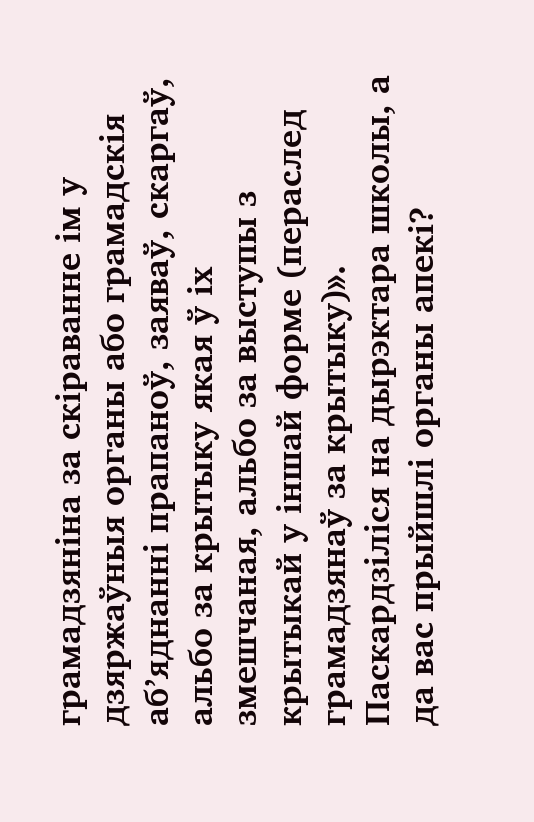грамадзяніна за скіраванне ім у дзяржаўныя органы або грамадскія абʼяднанні прапаноў, заяваў, скаргаў, альбо за крытыку якая ў іх змешчаная, альбо за выступы з крытыкай у іншай форме (пераслед грамадзянаў за крытыку)».
Паскардзіліся на дырэктара школы, а да вас прыйшлі органы апекі?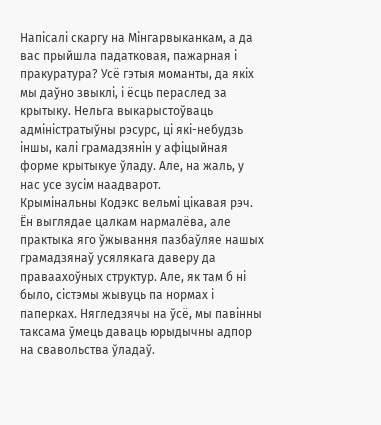Напісалі скаргу на Мінгарвыканкам, а да вас прыйшла падатковая, пажарная і пракуратура? Усё гэтыя моманты, да якіх мы даўно звыклі, і ёсць пераслед за крытыку. Нельга выкарыстоўваць адміністратыўны рэсурс, ці які-небудзь іншы, калі грамадзянін у афіцыйная форме крытыкуе ўладу. Але, на жаль, у нас усе зусім наадварот.
Крымінальны Кодэкс вельмі цікавая рэч. Ён выглядае цалкам нармалёва, але практыка яго ўжывання пазбаўляе нашых грамадзянаў усялякага даверу да праваахоўных структур. Але, як там б ні было, сістэмы жывуць па нормах і паперках. Нягледзячы на ўсё, мы павінны таксама ўмець даваць юрыдычны адпор на свавольства ўладаў.